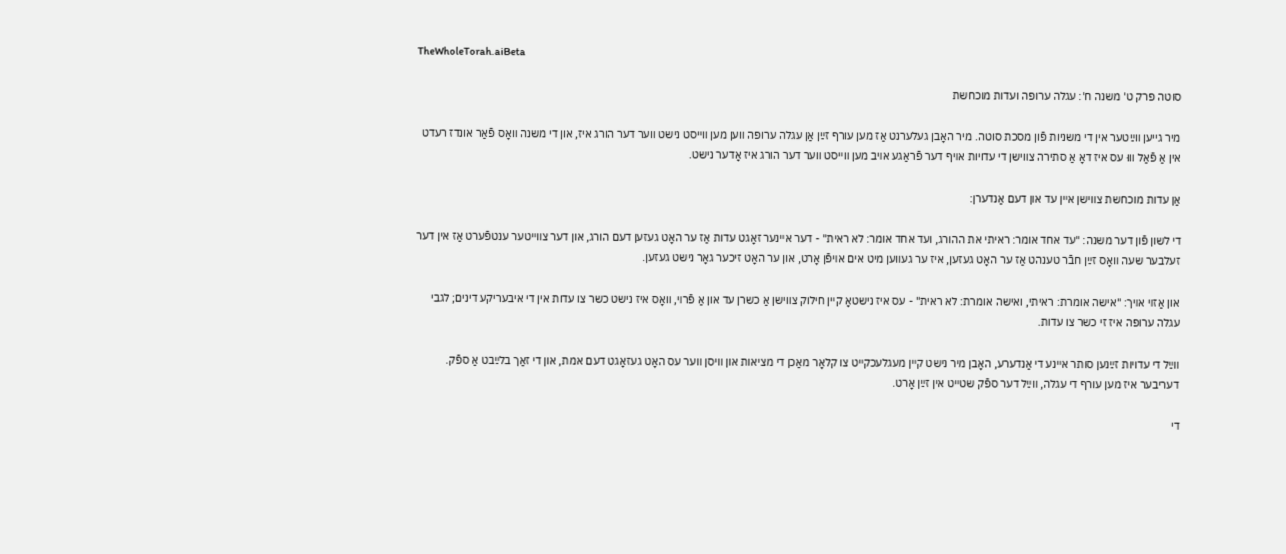TheWholeTorah.aiBeta

סוטה פרק ט' משנה ח': עגלה ערופה ועדות מוכחשת

מיר גייען װײַטער אין די משניות פֿון מסכת סוטה. מיר האָבן געלערנט אַז מען עורף זײַן אַן עגלה ערופה װען מען װײסט נישט װער דער הורג איז, און די משנה װאָס פֿאַר אונדז רעדט אין אַ פֿאַל װוּ עס איז דאָ אַ סתירה צװישן די עדויות אױף דער פֿראַגע אױב מען װײסט װער דער הורג איז אָדער נישט.

אַן עדות מוכחשת צװישן אײן עד און דעם אַנדערן:

די לשון פֿון דער משנה: "עד אחד אומר: ראיתי את ההורג, ועד אחד אומר: לא ראית" - דער אײנער זאָגט עדות אַז ער האָט געזען דעם הורג, און דער צװײטער ענטפֿערט אַז אין דער זעלבער שעה װאָס זײַן חבֿר טענהט אַז ער האָט געזען, איז ער געװען מיט אים אױפֿן אָרט, און ער האָט זיכער גאָר נישט געזען.

און אַזױ אױך: "אישה אומרת: ראיתי, ואישה אומרת: לא ראית" - עס איז נישטאָ קײן חילוק צװישן אַ כשרן עד און אַ פֿרױ, װאָס איז נישט כשר צו עדות אין די איבעריקע דינים; לגבי עגלה ערופה איז זי כשר צו עדות.

װײַל די עדויות זײַנען סותר אײנע די אַנדערע, האָבן מיר נישט קײן מעגלעכקײט צו קלאָר מאַכן די מציאות און װיסן װער עס האָט געזאָגט דעם אמת, און די זאַך בלײַבט אַ ספֿק. דעריבער איז מען עורף די עגלה, װײַל דער ספֿק שטײט אין זײַן אָרט.

די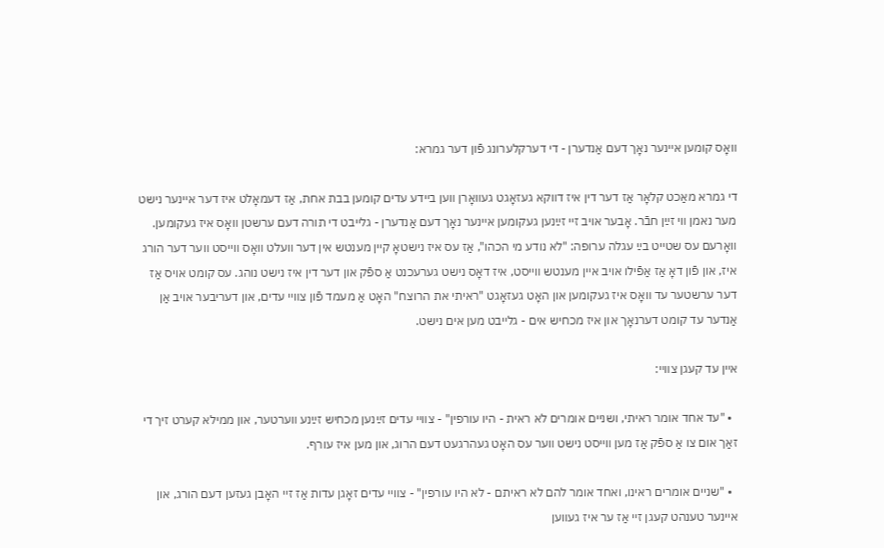װאָס קומען אײנער נאָך דעם אַנדערן - די דערקלערונג פֿון דער גמרא:

די גמרא מאַכט קלאָר אַז דער דין איז דװקא געזאָגט געװאָרן װען בײדע עדים קומען בבת אחת, אַז דעמאָלט איז דער אײנער נישט מער נאמן װי זײַן חבֿר. אָבער אױב זײ זײַנען געקומען אײנער נאָך דעם אַנדערן - גלײבט די תורה דעם ערשטן װאָס איז געקומען. װאָרעם עס שטײט בײַ עגלה ערופה: "לא נודע מי הכהו", אַז עס איז נישטאָ קײן מענטש אין דער װעלט װאָס װײסט װער דער הורג איז, און פֿון דאָ אַז אַפֿילו אױב אײן מענטש װײסט, איז דאָס נישט גערעכנט אַ ספֿק און דער דין איז נישט נוהג. עס קומט אױס אַז דער ערשטער עד װאָס איז געקומען און האָט געזאָגט "ראיתי את הרוצח" האָט אַ מעמד פֿון צװײ עדים, און דעריבער אױב אַן אַנדער עד קומט דערנאָך און איז מכחיש אים - גלײבט מען אים נישט.

אײן עד קעגן צװײ:

  • "עד אחד אומר ראיתי, ושניים אומרים לא ראית - היו עורפין" - צװײ עדים זײַנען מכחיש זײַנע װערטער, און ממילא קערט זיך די זאַך אום צו אַ ספֿק אַז מען װײסט נישט װער עס האָט געהרגעט דעם הרוג, און מען איז עורף.

  • "שניים אומרים ראינו, ואחד אומר להם לא ראיתם - לא היו עורפין" - צװײ עדים זאָגן עדות אַז זײ האָבן געזען דעם הורג, און אײנער טענהט קעגן זײ אַז ער איז געװען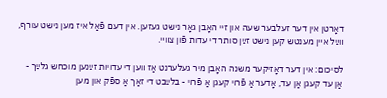דאָרטן אין דער זעלבער שעה און זײ האָבן גאָר נישט געזען. אין דעם פֿאַל איז מען נישט עורף, װײַל אײן מענטש קען נישט זײַן סותר די עדות פֿון צװײ.

לסיכום: אין דער דאָזיקער משנה האָבן מיר געלערנט אַז װען די עדויות זײַנען מוכחש גלײַך - אַן עד קעגן אַן עד, אָדער אַ פֿרױ קעגן אַ פֿרױ - בלײַבט די זאַך אַ ספֿק און מען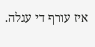איז עורף די עגלה.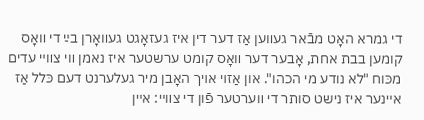די גמרא האָט מבֿאר געװען אַז דער דין איז געזאָגט געװאָרן בײַ די װאָס קומען בבת אחת, אָבער דער װאָס קומט ערשטער איז נאמן װי צװײ עדים מכּוח "לא נודע מי הכהו". און אַזױ אױך האָבן מיר געלערנט דעם כּלל אַז אײנער איז נישט סותר די װערטער פֿון די צװײ: אײן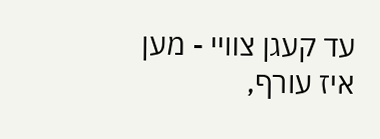עד קעגן צװײ - מען איז עורף,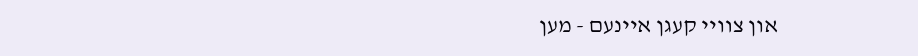און צװײ קעגן אײנעם - מען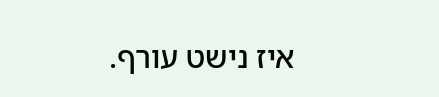איז נישט עורף.